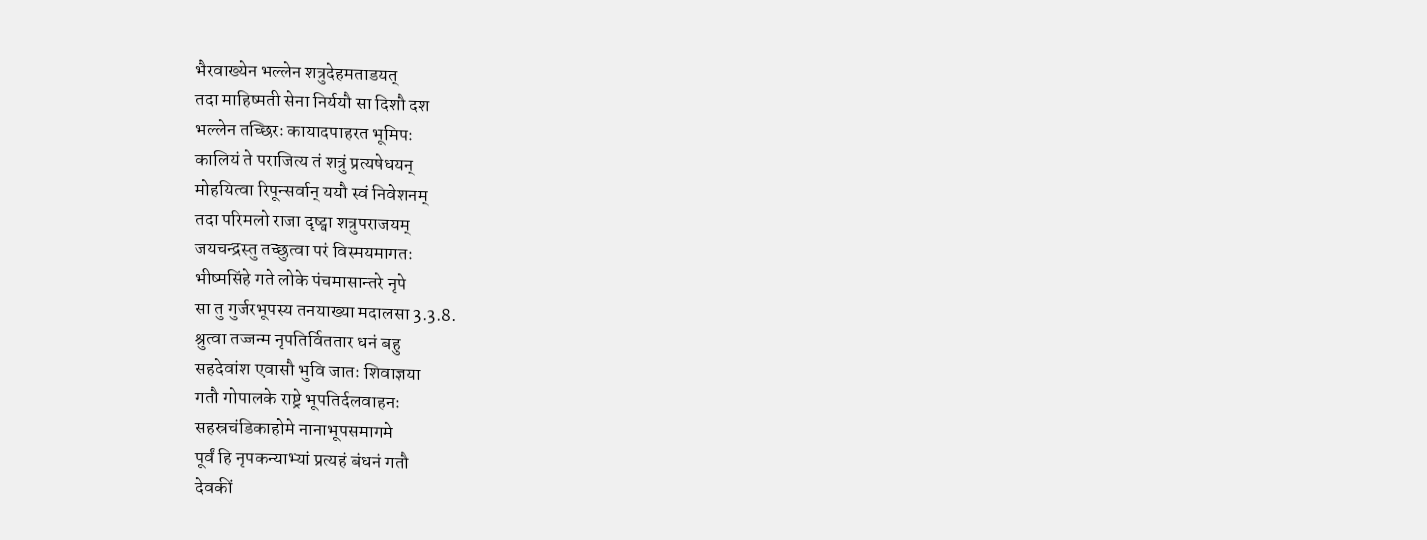भैरवाख्येन भल्लेन शत्रुदेहमताडयत्
तदा माहिष्मती सेना निर्ययौ सा दिशौ दश
भल्लेन तच्छिरः कायादपाहरत भूमिपः
कालियं ते पराजित्य तं शत्रुं प्रत्यषेधयन्
मोहयित्वा रिपून्सर्वान् ययौ स्वं निवेशनम्
तदा परिमलो राजा दृष्ट्वा शत्रुपराजयम्
जयचन्द्रस्तु तच्छुत्वा परं विस्मयमागतः
भीष्मसिंहे गते लोके पंचमासान्तरे नृपे
सा तु गुर्जरभूपस्य तनयाख्या मदालसा 3.3.8.
श्रुत्वा तज्जन्म नृपतिर्विततार धनं बहु
सहदेवांश एवासौ भुवि जातः शिवाज्ञया
गतौ गोपालके राष्ट्रे भूपतिर्दलवाहनः
सहस्रचंडिकाहोमे नानाभूपसमागमे
पूर्वं हि नृपकन्याभ्यां प्रत्यहं बंधनं गतौ
देवकीं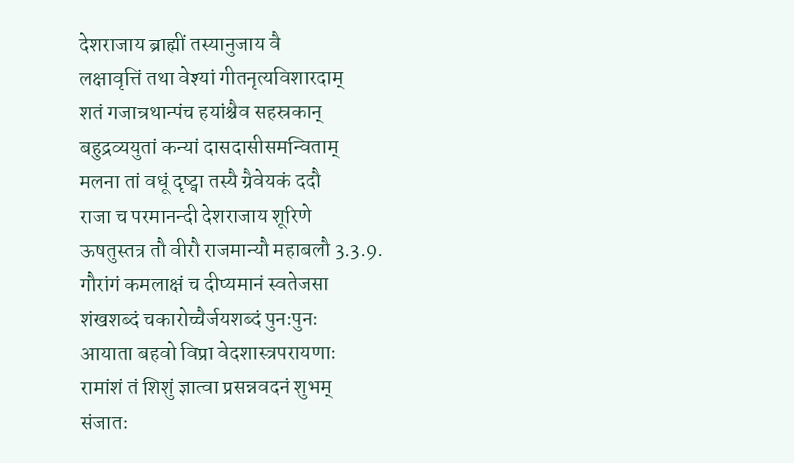देशराजाय ब्राह्मीं तस्यानुजाय वै
लक्षावृत्तिं तथा वेश्यां गीतनृत्यविशारदाम्
शतं गजान्रथान्पंच हयांश्चैव सहस्रकान्
बहुद्रव्ययुतां कन्यां दासदासीसमन्विताम्
मलना तां वधूं दृष्ट्वा तस्यै ग्रैवेयकं ददौ
राजा च परमानन्दी देशराजाय शूरिणे
ऊषतुस्तत्र तौ वीरौ राजमान्यौ महाबलौ 3.3.9.
गौरांगं कमलाक्षं च दीप्यमानं स्वतेजसा
शंखशब्दं चकारोच्चैर्जयशब्दं पुनःपुनः
आयाता बहवो विप्रा वेदशास्त्रपरायणाः
रामांशं तं शिशुं ज्ञात्वा प्रसन्नवदनं शुभम्
संजातः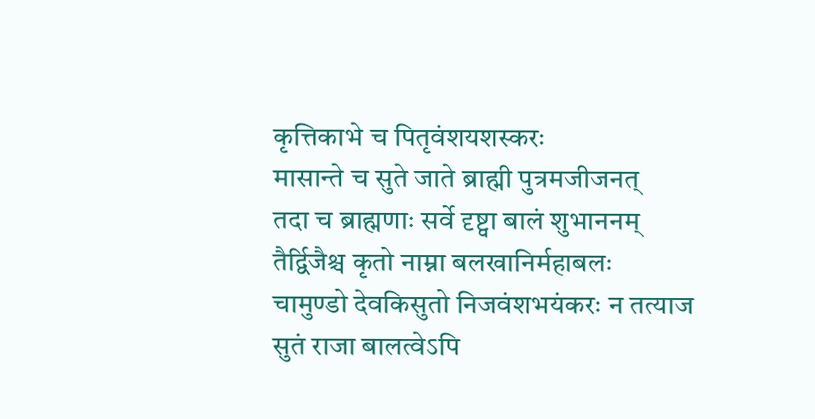कृत्तिकाभे च पितृवंशयशस्करः
मासान्ते च सुते जाते ब्राह्मी पुत्रमजीजनत्
तदा च ब्राह्मणाः सर्वे दृष्ट्वा बालं शुभाननम्
तैर्द्विजैश्च कृतो नाम्ना बलखानिर्महाबलः
चामुण्डो देवकिसुतो निजवंशभयंकरः न तत्याज सुतं राजा बालत्वेऽपि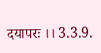दयापरः ।। 3.3.9.